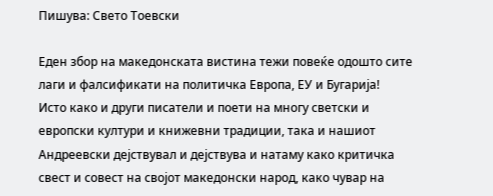Пишува: Свето Тоевски

Еден збор на македонската вистина тежи повеќе одошто сите лаги и фалсификати на политичка Европа, ЕУ и Бугарија!
Исто како и други писатели и поети на многу светски и европски култури и книжевни традиции, така и нашиот Андреевски дејствувал и дејствува и натаму како критичка свест и совест на својот македонски народ, како чувар на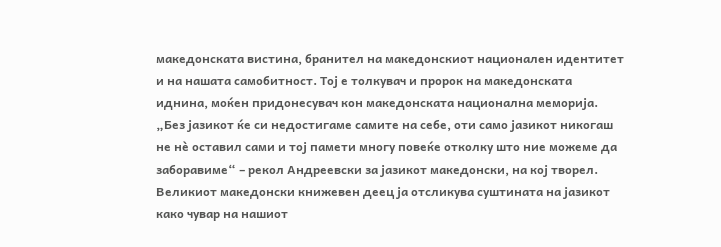македонската вистина, бранител на македонскиот национален идентитет и на нашата самобитност. Тој е толкувач и пророк на македонската иднина, моќен придонесувач кон македонската национална меморија.
„Без јазикот ќе си недостигаме самите на себе, оти само јазикот никогаш не нè оставил сами и тој памети многу повеќе отколку што ние можеме да заборавиме“ – рекол Андреевски за јазикот македонски, на кој творел. Великиот македонски книжевен деец ја отсликува суштината на јазикот како чувар на нашиот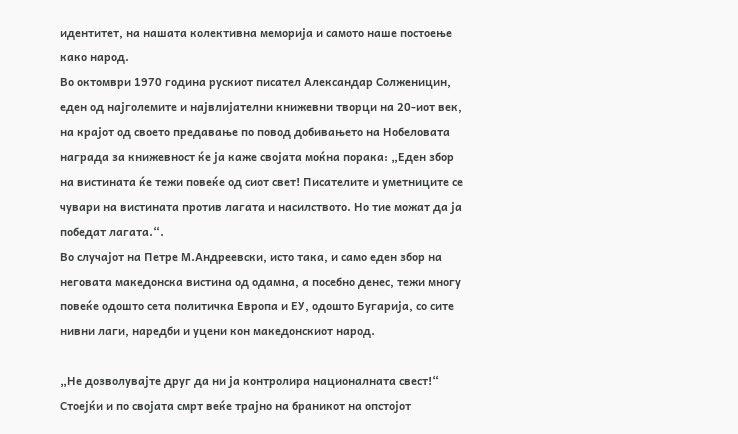идентитет, на нашата колективна меморија и самото наше постоење како народ.
Во октомври 1970 година рускиот писател Александар Солженицин, еден од најголемите и највлијателни книжевни творци на 20-иот век, на крајот од своето предавање по повод добивањето на Нобеловата награда за книжевност ќе ја каже својата моќна порака: „Еден збор на вистината ќе тежи повеќе од сиот свет! Писателите и уметниците се чувари на вистината против лагата и насилството. Но тие можат да ја победат лагата.“.
Во случајот на Петре М.Андреевски, исто така, и само еден збор на неговата македонска вистина од одамна, а посебно денес, тежи многу повеќе одошто сета политичка Европа и ЕУ, одошто Бугарија, со сите нивни лаги, наредби и уцени кон македонскиот народ.

„Не дозволувајте друг да ни ја контролира националната свест!“
Стоејќи и по својата смрт веќе трајно на браникот на опстојот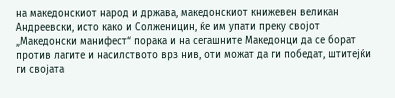на македонскиот народ и држава, македонскиот книжевен великан Андреевски, исто како и Солженицин, ќе им упати преку својот „Македонски манифест“ порака и на сегашните Македонци да се борат против лагите и насилството врз нив, оти можат да ги победат, штитејќи ги својата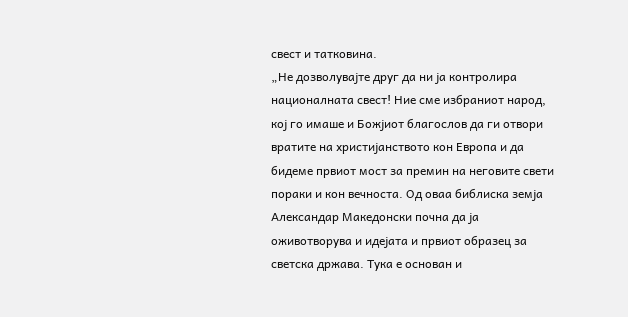свест и татковина.
„Не дозволувајте друг да ни ја контролира националната свест! Ние сме избраниот народ, кој го имаше и Божјиот благослов да ги отвори вратите на христијанството кон Европа и да бидеме првиот мост за премин на неговите свети пораки и кон вечноста. Од оваа библиска земја Александар Македонски почна да ја оживотворува и идејата и првиот образец за светска држава. Тука е основан и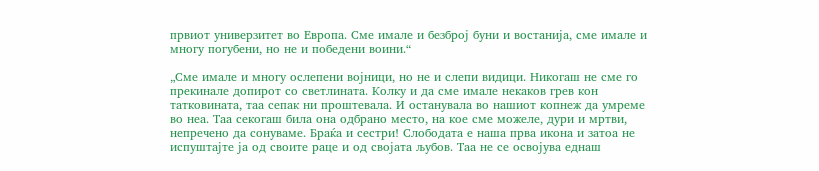првиот универзитет во Европа. Сме имале и безброј буни и востанија, сме имале и многу погубени, но не и победени воини.“

„Сме имале и многу ослепени војници, но не и слепи видици. Никогаш не сме го прекинале допирот со светлината. Колку и да сме имале некаков грев кон татковината, таа сепак ни проштевала. И останувала во нашиот копнеж да умреме во неа. Таа секогаш била она одбрано место, на кое сме можеле, дури и мртви, непречено да сонуваме. Браќа и сестри! Слободата е наша прва икона и затоа не испуштајте ја од своите раце и од својата љубов. Таа не се освојува еднаш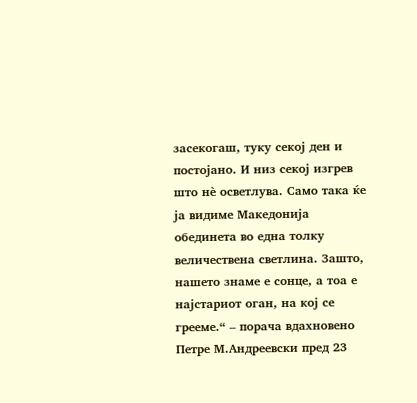засекогаш, туку секој ден и постојано. И низ секој изгрев што нè осветлува. Само така ќе ја видиме Македонија обединета во една толку величествена светлина. Зашто, нашето знаме е сонце, а тоа е најстариот оган, на кој се грееме.“ – порача вдахновено Петре М.Андреевски пред 23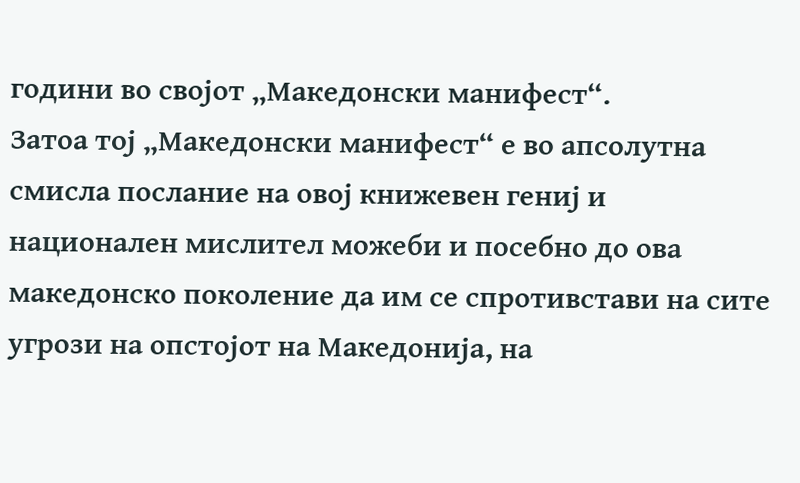години во својот „Македонски манифест“.
Затоа тој „Македонски манифест“ е во апсолутна смисла послание на овој книжевен гениј и национален мислител можеби и посебно до ова македонско поколение да им се спротивстави на сите угрози на опстојот на Македонија, на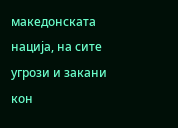македонската нација, на сите угрози и закани кон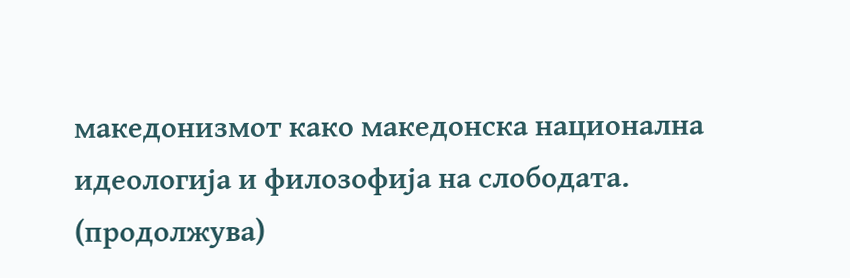македонизмот како македонска национална идеологија и филозофија на слободата.
(продолжува)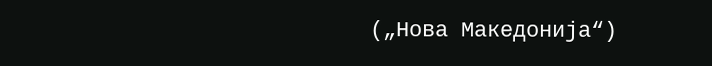(„Нова Македонија“)